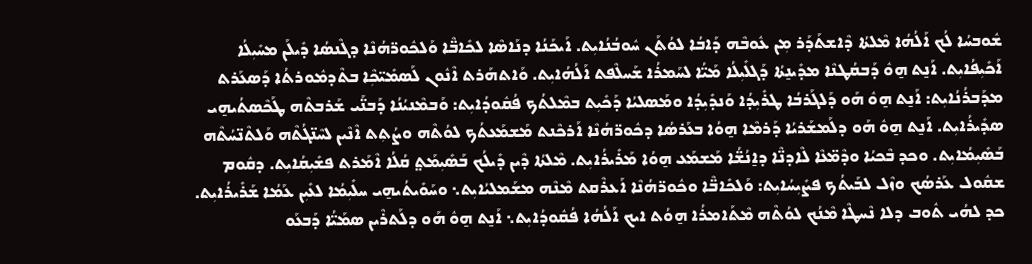ܫܽܘܒܚܳܐ ܠܳܟ ܐܰܠܳܗܳܐ ܡܶܠܬܳܐ ܕܶܐܫܬܰܕܰܪ ܡܼܢ ܥܽܘܒܶܗ ܕܰܐܒܳܐ ܠܘܳܬܰܢ ܚܽܘܒܳܢܳܐܝܼܬ. ܐܰܝܟܰܢܳܐ ܕܢܰܐܣܶܐ ܠܟܺܐܒ̈ܶܐ ܘܰܠܟܽܘܪ̈ܗܳܢܶܐ ܕܓܶܢܣܳܐ ܕܺܝܠܰܢ ܡܚܺܝܼܠܳܐ ܐܰܟܺܝܼܦܳܐܝܼܬ. ܐܰܢ̱ܬ ܗ̱ܘܽ ܕܰܒܩܳܛܢܶܐ ܡܕܺܝܢ̱ܬܳܐ ܕܰܓܠܺܝܼܠܳܐ ܡܰܝ̈ܳܐ ܠܚܰܡܪܳܐ ܫܰܚܠܶܦܬ ܐܰܠܳܗܳܐܝܼܬ. ܘܰܐܬܗܰܪܬ ܐܶܢܽܘܢ ܠܰܣܡܺܝ̈ܟܼܶܐ ܒܬܶܕܡܽܘܪܬܳܐ ܕܰܣܥܰܪܬ ܡܕܰܒܪܳܢܳܐܝܼܬ: ܐܰܢ̱ܬ ܗ̱ܘܽ ܗܰܘ ܕܰܠܓܰܪܒܳܐ ܛܪܺܝܼܕܳܐ ܘܰܢܕܺܝܼܕܳܐ ܘܡܰܣܠܝܳܐ ܕܰܟܺܝܼܬ ܒܡܶܠܬܳܟ ܦܳܩܽܘܕܳܐܝܼܬ: ܘܰܒܡܶܢܝܳܢܳܐ ܕܰܒܢ̈ܰܝ ܫܰܪܒܬܶܗ ܛܰܟܶܣܬܳܝܗ̱ܝ ܣܕܺܝܪܳܐܝܼܬ. ܐܰܢ̱ܬ ܗ̱ܘܽ ܗܰܘ ܕܠܰܡܫܰܪܝܳܐ ܕܰܪܡܶܐ ܗ̱ܘܳܐ ܒܥܰܪܣܳܐ ܕܟܽܘܪ̈ܗܳܢܶܐ ܐܰܪܟܶܢܬ ܡܰܫܡܰܥܬܳܟ ܠܘܳܬܶܗ ܘܨܳܬܼܬ ܐܶܢܶܝܢ ܠܚܶܢ̈ܓܳܬܶܗ ܘܰܠܬܶܢ̈ܚܳܬܶܗ ܒܰܣܺܝܼܡܳܐܝܼܬ. ܘܟܕ ܒܶܟܝܳܐ ܘܕܶܡ̈ܥܶܐ ܠܶܐܕܢ̈ܶܐ ܕܐ̱ܢܳܫ̈ܳܐ ܡܰܫܡܰܥ ܗ̱ܘܳܐ ܡܰܪܺܝܪܳܐܝܼܬ. ܡܶܠܬܳܐ ܕܶܝܢ ܕܺܝܠܳܟ ܒܰܣܺܝܼܡܰܬ݀ ܩܳܠܳܐ ܐܶܡܰܪܬ ܦܫܺܝܼܩܳܐܝܼܬ. ܕܩܽܘܡ ܫܩܽܘܠ ܥܰܪܣܳܟ ܘܙܶܠ ܠܒܰܝܬܳܟ ܦܨܺܝܼܚܳܐܝܼܬ: ܘܰܠܟܺܐܒ̈ܶܐ ܘܟܽܘܪ̈ܗܳܢܶܐ ܐܰܥܪܶܩܬ ܡܶܢܶܗ ܡܫܰܡܠܝܳܐܝܼܬ܆ ܘܚܰܘܺܝܬܳܝܗ̱ܝ ܚܠܺܝܼܡܳܐ ܠܥܺܝܼܢ ܥܰܡܳܐ ܫܰܪܺܝܪܳܐܝܼܬ. ܟܕ ܠܗܳܝ ܬܽܘܒ ܕܠܐ ܢܶܚܛܶܐ ܡܶܢܳܟ ܠܘܳܬܶܗ ܡܶܬܰܐܡܪܳܐ ܗ̱ܘܳܬ ܐܝܟ ܐܰܠܳܗܳܐ ܦܳܩܽܘܕܳܐܝܼܬ܆ ܐܰܢ̱ܬ ܗ̱ܘܽ ܗܰܘ ܕܠܰܬܪܶܝܢ ܣܡܰܝ̈ܳܐ ܕܰܒܥܰܘ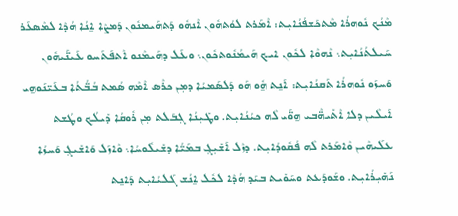ܡܶܢܳܟ ܢܽܘܗܪܳܐ ܡܶܬܟܰܫܦܳܢܳܐܝܼܬ: ܐܶܡܰܪܬ ܠܘܳܬܗܽܘܢ ܐܶܢܗܽܘ ܕܰܬܗܰܝܡܢܽܘܢ ܕܰܡܨܶܐ ܐ̱ܢܳܐ ܗܳܕܶܐ ܠܡܶܣܥܰܪ ܚܰܝܠܬܳܢܳܐܝܼܬ܆ ܢܶܗܘܶܐ ܠܟܽܘܢ ܐܝܟ ܗܰܝܡܳܢܽܘܬܟܽܘܢ܆ ܘܥܰܠ ܕܗܰܝܡܶܢܘ ܐܶܬܦܰܬܰܚܘ ܥܰܝܢ̈ܰܝܗܽܘܢ ܘܰܚܙܰܘ ܢܽܘܗܪܳܐ ܬܰܩܢܳܐܝܼܬ: ܐܰܢ̱ܬ ܗ̱ܽܘ ܗܰܘ ܕܰܠܣܰܡܝܳܐ ܕܡܼܢ ܟܪܶܣ ܐܶܡܶܗ ܣܳܡܬ ܒܳܒ̈ܳܬܳܐ ܒܥܰܝ̈ܢܰܘܗ̱ܝ ܐܰܝܠܶܝܢ ܕܠܐ ܐܶܬܺܝܗ̈ܶܒܝ ܗ̱ܘ̈ܰܝ ܠܶܗ ܟܝܳܢܳܐܝܼܬ. ܘܛܺܝܼܢܳܐ ܓܼܒܰܠܬ ܡܼܢ ܪܽܘܩܳܐ ܕܺܝܠܳܟ ܘܛܳܫܬ ܥܠܰܝܗܶܝܢ ܘܶܐܡܰܪܬ ܠܶܗ ܦܳܩܽܘܕܳܐܝܼܬ. ܕܙܶܠ ܐܰܫܺܝܼܓܼ ܒܡܰܝ̈ܳܐ ܕܫܺܝܠܽܘܚܳܐ܆ ܘܶܐܙܰܠ ܘܰܐܫܺܝܓܼ ܘܰܚܙܳܐ ܢܰܗܺܝܼܪܳܐܝܼܬ. ܘܫܰܘܕܰܥܬ ܘܚܰܘܺܝܬ ܒܝܰܕ ܗܳܕܶܐ ܠܟܽܠ ܐ̱ܢܳܫ ܓܰܠܝܳܐܝܼܬ ܕܰܐܢ̱ܬ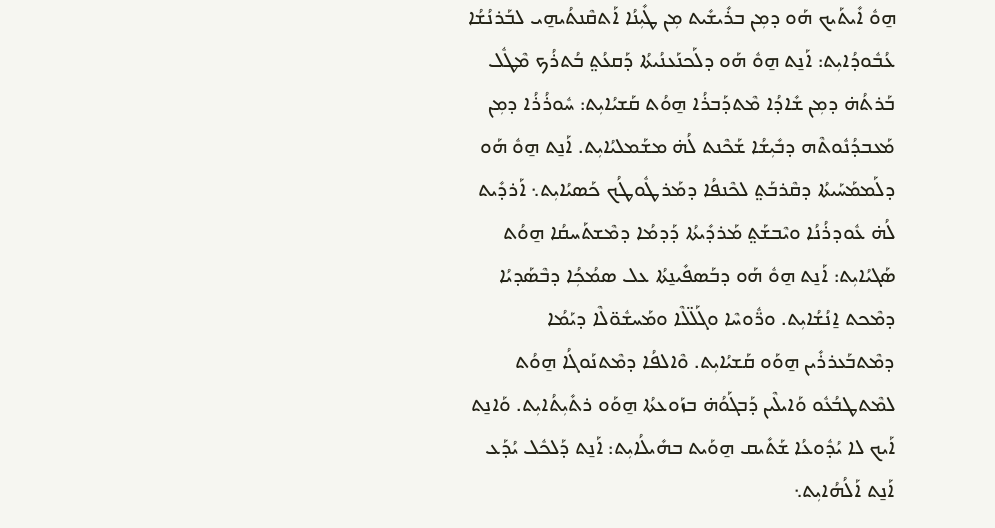ܗ̱ܘܽ ܐܺܝܬܰܝܟ ܗܰܘ ܕܡܼܢ ܒܪܺܝܫܺܝܬ ܡܼܢ ܛܺܝܼܢܳܐ ܐܰܬܩܶܢܬܳܝܗ̱ܝ ܠܒܰܪܢܳܫܳܐ ܥܳܒܽܘܕܳܐܝܼܬ: ܐܰܢ̱ܬ ܗ̱ܘܽ ܗܰܘ ܕܠܰܟܢܰܥܢܳܝܬܳܐ ܕܰܩܥܳܬ݀ ܒܳܬܪܳܟ ܡܶܛܽܠ ܒܰܪܬܳܗ̇ ܕܡܼܢ ܫܺܐܕܳܐ ܡܶܬܕܰܒܪܳܐ ܗ̱ܘܳܬ ܩܰܫܝܳܐܝܼܬ: ܚܽܘܪܳܪܳܐ ܕܡܼܢ ܡܰܥܒܕܳܢܽܘܬܶܗ ܕܒܺܝܼܫܳܐ ܫܰܟܶܢܬ ܠܳܗ̇ ܡܫܰܡܠܝܳܐܝܼܬ. ܐܰܢ̱ܬ ܗ̱ܘܽ ܗܰܘ ܕܠܰܡܡܰܚܰܝܬܳܐ ܕܩܶܪܒܰܬ݀ ܠܟܶܢܦܳܐ ܕܡܰܪܛܽܘܛܳܟ ܟܰܣܝܳܐܝܼܬ܆ ܐܰܪܕܺܝܬ ܠܳܗ̇ ܥܽܘܕܪܳܢܳܐ ܘܝܶܒܫܰܬ݀ ܡܰܪܕܺܝܬܳܐ ܕܰܕܡܳܐ ܕܡܶܫܬܰܚܩܳܐ ܗ̱ܘܳܬ ܣܰܓܝܳܐܝܼܬ: ܐܰܢ̱ܬ ܗ̱ܘܽ ܗܰܘ ܕܒܰܣܦܺܝܢ̱ܬܳܐ ܥܠ ܣܡܳܟܼܳܐ ܕܒܶܣܰܕܝܳܐ ܕܡܶܟܬ ܐ̱ܢܳܫܳܐܝܼܬ. ܘܪ̈ܽܘܚܶܐ ܘܓܰܠ̈ܠܶܐ ܘܡܰܚܫܽܘ̈ܠܶܐ ܕܝܰܡܳܐ ܕܡܶܬܒܰܥܪܪܺܝܢ ܗ̱ܘܰܘ ܩܰܫܝܳܐܝܼܬ. ܘܶܐܠܦܳܐ ܕܡܶܬܢܰܘܓܳܐ ܗ̱ܘܳܬ ܠܡܶܬܛܒܳܥܽܘ ܘܰܐܝܠܶܝܢ ܕܰܒܓܰܘܳܗ̇ ܒܙܰܘܥܬܳܐ ܗ̱ܘܰܘ ܪܬܺܝܼܬܳܐܝܼܬ. ܘܰܐܢ̱ܬ ܐܰܝܟ ܠܐ ܝܳܕܽܘܥܳܐ ܫܰܬܺܝܩ ܗ̱ܘܰܝܬ ܒܗܺܝܠܳܐܝܼܬ: ܐܰܢ̱ܬ ܕܰܠܟܽܠ ܝܳܕܰܥ ܐܰܢ̱ܬ ܐܰܠܳܗܳܐܝܼܬ܆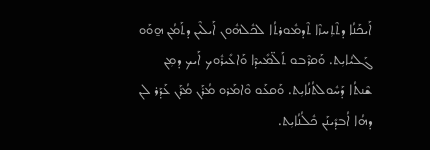ܐܰܝܟܰܢܳܐ ܕܬܶܬܼܚܙܶܐ ܬܶܕܡܽܘܪܬܳܐ ܠܟܽܠܗܽܘܢ ܐܰܝܠܶܝܢ ܕܬܰܡܳܢ ܗ̱ܘܰܘ ܓܰܠܝܳܐܝܼܬ. ܘܰܩܪܶܒܘ ܬܰܠ̈ܡܺܝܕܶܐ ܘܰܐܥܺܝܪܽܘܟ ܐܰܝܟ ܕܡܼܢ ܫܶܢܬܳܐ ܕܰܚܽܘܠܬܳܢܳܐܝܼܬ. ܘܰܩܥܰܘ ܘܶܐܡܰܪܘ ܡܳܪܰܢ ܡܳܪܰܢ ܥܰܕܰܪ ܠܢ ܕܗܳܐ ܐܳܒܕܺܝܢܰܢ ܟܽܠܳܢܳܐܝܼܬ.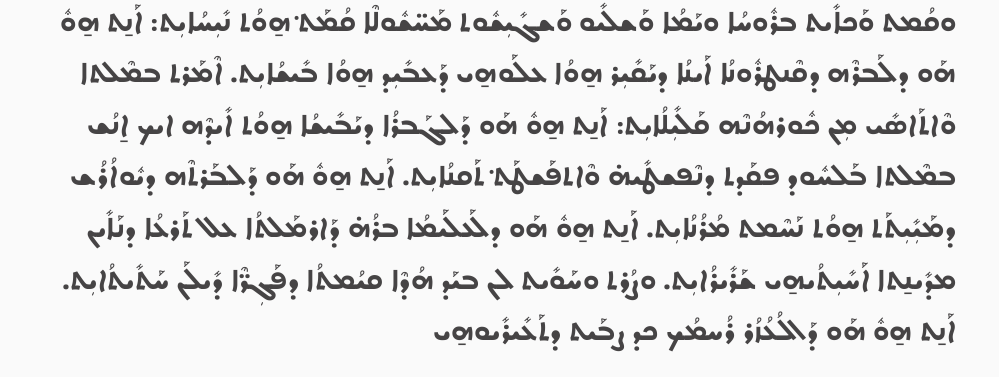ܘܩܳܡܬ ܘܰܟܐܺܝܬ ܒܪܽܘܚܳܐ ܘܝܰܡܳܐ ܘܰܫܠܺܝܘ ܘܰܫܓܺܝܼܫܽܘܬ ܡܰܚ̈ܫܽܘܠܶܐ ܩܳܡܰܬ݀ ܗ̱ܘܳܬ ܢܺܝܼܚܳܐܝܼܬ: ܐܰܢ̱ܬ ܗ̱ܘܽ ܗܰܘ ܕܠܰܒܪܶܗ ܕܩܶܢܛܪܽܘܢܳܐ ܐܰܝܢܳܐ ܕܝܰܩܺܝܼܪ ܗ̱ܘܳܐ ܥܠܰܘܗ̱ܝ ܕܰܥܒܺܝܼܕ ܗ̱ܘܳܐ ܒܺܝܫܳܐܝܼܬ. ܐܶܡܰܪܬ ܒܡܶܠܬܐ ܘܶܐܬܰܐܣܺܝ ܡܼܢ ܟܽܘܪܗܳܢܶܗ ܩܰܠܺܝܼܠܳܐܝܼܬ: ܐܰܢ̱ܬ ܗ̱ܘܽ ܗܰܘ ܕܰܠܓܰܒܪܳܐ ܕܝܰܒܺܝܫܳܐ ܗ̱ܘܳܬ ܐܺܝܕܶܗ ܐܝܟ ܐ̱ܢܳܫ ܒܡܶܠܬܐ ܒܰܠܚܽܘܕ ܦܩܰܕܬ ܕܢܶܦܫܛܺܝܗ̇ ܘܶܐܬܦܰܫܛܰܬ݀ ܬܰܩܢܳܐܝܼܬ. ܐܰܢ̱ܬ ܗ̱ܘܽ ܗܰܘ ܕܰܠܒܰܪܬܶܗ ܕܝܽܘܐܳܪܳܫ ܕܡܰܝܼܺܝܼܬܰܬ ܗ̱ܘܳܬ ܢܰܚܶܡܬ ܡܳܪܳܢܳܐܝܼܬ. ܐܰܢ̱ܬ ܗ̱ܘܽ ܗܰܘ ܕܠܰܥܠܰܝܡܳܐ ܒܪܳܗ̇ ܕܰܐܪܡܰܠܬܳܐ ܥܠ ܬܰܪܥܳܐ ܕܢܰܐܺܝܢ ܡܕܺܝܢ̱ܬܐ ܐܰܚܺܝܼܬܳܝܗ̱ܝ ܫܰܪܺܝܪܳܐܝܼܬ. ܘܨܳܪܬ ܘܚܰܘܺܝܬ ܠܢ ܒܝܰܕ ܗܳܕܶܐ ܩܝܳܡܬܳܐ ܕܦܰܓܼܪ̈ܶܐ ܕܺܝܠܰܢ ܚܰܬܺܝܬܳܐܝܼܬ. ܐܰܢ̱ܬ ܗ̱ܘܽ ܗܰܘ ܕܰܐܠܳܥܳܙܳܪ ܪܳܚܡܳܟ ܟܕ ܨܒܰܝܬ ܕܬܰܥܺܝܪܺܝܘܗ̱ܝ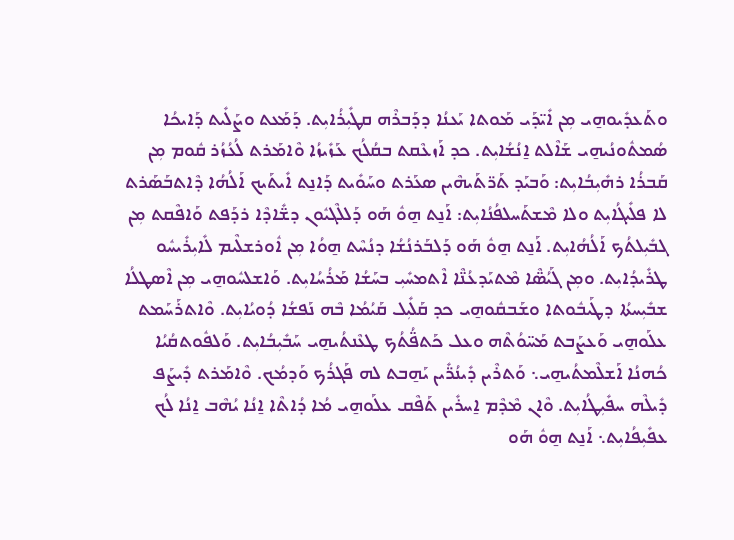ܘܬܰܥܕܺܝܘܗ̱ܝ ܡܼܢ ܐܺܝ̈ܕܰܝ ܡܰܘܬܐ ܝܰܥܢܳܐ ܕܕܰܒܪܶܗ ܩܛܺܝܼܪܳܐܝܼܬ. ܕܰܡܰܥܬ ܘܨܰܠܺܝܬ ܕܰܐܝܟܳܐ ܣܳܡܬܽܘܢܳܝܗ̱ܝ ܫܰܐܶܠܬ ܐ̱ܢܳܫܳܐܝܼܬ. ܟܕ ܐܰܙܥܶܩܬ ܒܩܳܠܳܟ ܥܰܙܺܝܙܳܐ ܘܶܐܡܰܪܬ ܠܳܥܳܙܳܪ ܩܽܘܡ ܡܼܢ ܩܰܒܪܳܐ ܪܗܺܝܼܒܳܐܝܼܬ: ܘܰܒܝܰܕ ܬܰܪ̈ܬܰܝܗܶܝܢ ܣܥܰܪܬ ܘܚܰܘܺܝܬ ܕܰܐܢ̱ܬ ܐܺܝܬܰܝܟ ܐܰܠܳܗܳܐ ܕܶܐܬܒܰܣܰܪܬ ܠܐ ܦܠܺܝܓܳܐܝܼܬ ܘܠܐ ܡܶܫܬܰܚܠܦܳܢܳܐܝܼܬ: ܐܰܢ̱ܬ ܗ̱ܘܽ ܗܰܘ ܕܰܠܠܶܓܝܽܘܢ ܕܫ̈ܺܐܕܶܐ ܪܕܰܦܬ ܘܰܐܦܶܩܬ ܡܼܢ ܓܒܺܝܼܠܬܳܟ ܐܰܠܳܗܳܐܝܼܬ. ܐܰܢ̱ܬ ܗ̱ܘܽ ܗܰܘ ܕܰܠܒܰܪܢܳܫܳܐ ܕܢܳܚܶܬ ܗ̱ܘܳܐ ܡܼܢ ܐܽܘܪܫܠܶܝܡ ܠܺܐܝܼܪܺܝܚܽܘ ܛܪܺܝܕܳܐܝܼܬ. ܘܡܼܢ ܓܰܝܳܣ̈ܶܐ ܡܶܬܝܰܕܥܳܢ̈ܶܐ ܐܶܬܡܚܺܝܼ ܒܚܰܫܳܐ ܡܰܪܳܚܳܐܝܼܬ. ܘܰܐܫܠܚܽܘܗ̱ܝ ܡܼܢ ܐܶܣܛܠܳܐ ܫܒܺܝܼܚܬܳܐ ܕܛܰܝܒܽܘܬܐ ܘܫܰܒܩܽܘܗ̱ܝ ܟܕ ܩܰܠܺܝܼܠ ܩܰܝܳܡܳܐ ܒܶܗ ܢܰܦܫܳܐ ܕܳܘܝܳܐܝܼܬ. ܘܶܐܬܪܰܚܰܡܬ ܥܠܰܘܗ̱ܝ ܘܰܥܨܰܒܬ ܡܰܚ̈ܘܳܬܶܗ ܘܥܠ ܟܰܬܦ̈ܳܬܳܟ ܛܥܶܢܬܳܝܗ̱ܝ ܚܰܒܺܝܼܒܳܐܝܼܬ. ܘܰܠܦܽܘܬܩܳܝܳܐ ܟܳܗܢܳܐ ܐܰܫܠܶܡܬܳܝܗ̱ܝ܆ ܘܰܬܪܶܝܢ ܕܺܝܢܳܪ̈ܺܝܢ ܝܰܗ̱ܒܬ ܠܗ ܦܰܓܪܳܟ ܘܰܕܡܳܟ. ܘܶܐܡܰܪܬ ܕܺܝܨܰܦ ܕܺܝܠܶܗ ܚܦܺܝܼܛܳܐܝܼܬ. ܘܶܐܢ ܡܶܕܶܡ ܐ̱ܚܪܺܝܢ ܬܰܦܶܩ ܥܠܰܘܗ̱ܝ ܡܳܐ ܕܳܐܬܶܐ ܐ̱ܢܳܐ ܝܳܗܶܒ ܐ̱ܢܳܐ ܠܳܟ ܥܦܺܝܼܦܳܐܝܼܬ܆ ܐܰܢ̱ܬ ܗ̱ܘܽ ܗܰܘ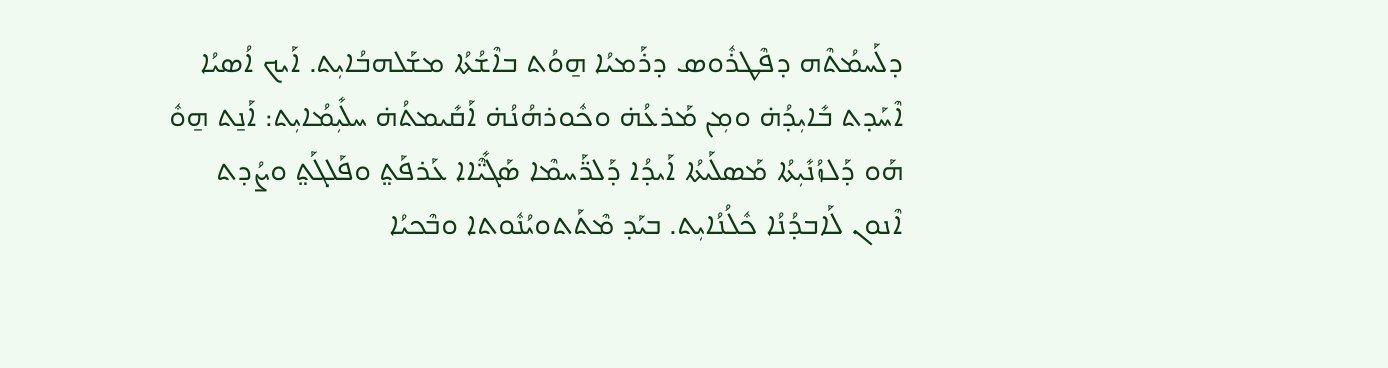ܕܠܰܚܡܳܬܶܗ ܕܦܶܛܪܽܘܣ ܕܪܰܡܝܳܐ ܗ̱ܘܳܬ ܒܐܶܫܳܬܳܐ ܡܫܰܠܗܒܳܐܝܼܬ. ܐܰܝܟ ܐܳܣܝܳܐ ܐܶܚܰܕܬ ܒܺܐܝܼܕܳܗ̇ ܘܡܼܢ ܡܰܪܥܳܗ̇ ܘܟܽܘܪܗܳܢܳܗ̇ ܐܰܩܺܝܡܬܳܗ̇ ܚܠܺܝܼܡܳܐܝܼܬ: ܐܰܢ̱ܬ ܗ̱ܘܽ ܗܰܘ ܕܰܠܙܳܢܺܝܼܬܳܐ ܡܰܣܠܰܝܬܳܐ ܐܰܝܕܳܐ ܕܰܠܪ̈ܰܚܡܶܐ ܣܰܓܺܝ̈ܶܐܐ ܥܰܪܦܰܬ݀ ܘܦܰܠܓܰܬ݀ ܘܨܳܕܬ ܐܶܢܘܢ ܠܰܐܒܕܳܢܳܐ ܟܽܠܳܢܳܐܝܼܬ. ܒܝܰܕ ܡܶܬܰܬܘܝܳܢܽܘܬܐ ܘܒܶܟܝܳܐ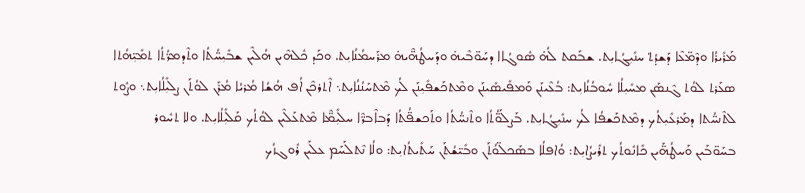ܡܰܪܺܝܪܳܐ ܘܕܶܡ̈ܥܶܐ ܕܰܫܕܳܬ݀ ܚܢܺܝܼܓܳܐܝܼܬ. ܫܒܰܩܬ ܠܳܗ̇ ܣܽܘܓܳܐܐ ܕܚܰܘ̈ܒܶܝܗ̇ ܘܕܰܚܛܳܗ̈ܶܝܗ̇ ܡܪܰܚܡܳܢܳܐܝܼܬ. ܘܟܰܕ ܟܽܠܗܶܝܢ ܗܳܠܶܝܢ ܫܒܺܝܼܚ̈ܳܬܳܐ ܘܬܶܕܡܪ̈ܳܬܳܐ ܬܡܺܝܼ̈ܗܳܬܐ ܣܥܰܪܬ ܠܘܳܬ ܓܶܢܣܰܢ ܡܚܺܝܼܠܳܐ ܚܽܘܒܳܢܳܐܝܼܬ: ܒܳܥܶܝܢܰܢ ܘܰܡܦܺܝܣܺܝܢܰܢ ܘܡܶܬܟܰܫܦܺܝܼܢܰܢ ܠܳܟ ܡܶܬܚܰܢܳܢܳܐܝܼܬ܆ ܐܶܬܪܟܶܢ ܐܳܦ ܗܳܫܳܐ ܡܳܪܝܳܐ ܡܳܪܰܢ ܠܘܳܬܰܢ ܨܠܺܝܼܠܳܐܝܼܬ܆ ܘܨܽܘܬ ܠܬܶܢܚ̈ܳܬܐ ܕܡܰܪܥܺܝܼܬܳܟ ܕܡܶܬܟܰܫܦܳܐ ܠܳܟ ܚܢܺܝܼܓܳܐܝܼܬ. ܒܰܨܠܰܘ̈ܳܬܳܐ ܘܬܶܢܚ̈ܳܬܳܐ ܘܬܰܟܫܦ̈ܳܬܳܐ ܕܰܒܐܶܒܪ̈ܶܐ ܚܠܺܝܼܡ̈ܶܐ ܡܶܬܥܰܠܶܝܢ ܠܘܳܬܳܟ ܩܰܠܺܝܼܠܳܐܝܼܬ. ܘܠܐ ܬܚܽܘܪ ܒܚܰܘ̈ܒܰܝܢ ܘܰܚܛܳܗ̈ܰܝܢ ܟܺܐܢܽܘܬܳܟ ܬܪܺܝܨܳܐܝܼܬ: ܘܳܐܦܠܳܐ ܒܣܰܟܠ̈ܘܳܬܰܢ ܘܒܺܝ̈ܫܳܬܰܢ ܚܰܬܺܝܬܳܐܝܼܬ: ܘܠܳܐ ܢܶܬܠܰܚܰܡ ܥܠܰܝܢ ܪܽܘܓܙܳܟ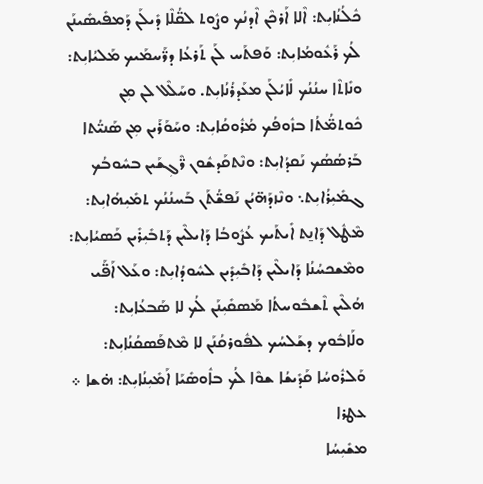ܟܽܠܳܢܳܐܝܼܬ: ܐܶܠܐ ܐܰܪܟܶܢ ܐܶܕܢܳܟ ܘܨܽܘܬ ܠܩ̈ܳܠܶܐ ܕܺܝܠܰܢ ܕܰܡܦܺܝܣܺܝܢܰܢ ܠܳܟ ܪܰܥܽܘܡܳܐܝܼܬ: ܘܰܦܬܰܚ ܠܰܢ ܬܰܪܥܳܐ ܕܪ̈ܰܚܡܰܝܟ ܡܰܠܝܳܐܝܼܬ: ܘܢܺܐܬܶܐ ܚܢܳܢܳܟ ܠܺܐܝܳܠܰܢ ܡܥܰܕܪܳܢܳܐܝܼܬ. ܘܚܰܠܶܠ ܠܢ ܡܼܢ ܟܽܘܬܡ̈ܳܬܳܐ ܒܙܽܘܦܳܟ ܡܳܪܽܘܩܳܐܝܼܬ: ܘܚܰܘܰܪܰܝܢ ܡܼܢ ܣܰܢܝ̈ܳܬܐ ܒܰܪܣܳܣܳܟ ܢܰܩܕܳܐܝܼܬ: ܘܢܶܬܩܰܕܫܽܘܢ ܪ̈ܶܓܼܫܰܝܢ ܒܚܽܘܒܳܟ ܓܡܺܝܼܪܳܐܝܼܬ܆ ܘܢܶܙܕܰܗ̈ܝܳܢ ܢܰܦܫ̈ܳܬܰܢ ܒܰܚܢܳܢܳܟ ܬܡܺܝܼܗܳܐܝܼܬ: ܡܶܛܽܠ ܕܰܐܢ̱ܬ ܐܺܝܬܰܝܟ ܥܳܨܽܘܒܳܐ ܕܰܐܝܠܶܝܢ ܕܰܬܒܺܝܼܪܺܝܢ ܟܰܣܝܳܐܝܼܬ: ܘܡܶܫܟܚܳܢܳܐ ܕܰܐܝܠܶܝܢ ܕܰܐܒܺܝܼܕܺܝܢ ܠܚܽܘܕܳܐܝܼܬ: ܘܥܰܠ ܐܰܦ̈ܰܝ ܗܳܠܶܝܢ ܬܶܫܒܽܘܚܬܳܐ ܡܰܣܩܺܝܼܢܰܢ ܠܳܟ ܠܐ ܣܰܒܥܳܐܝܼܬ: ܘܠܰܐܒܽܘܟ ܕܫܰܠܚܳܟ ܠܦܽܘܪܩܳܢܰܢ ܠܐ ܡܶܬܦܰܣܩܳܢܳܐܝܼܬ: ܘܰܠܪܽܘܚܳܐ ܩܰܕܺܝܫܳܐ ܫܘܶܐ ܠܳܟ ܒܐܽܘܣܺܝܰܐ ܐܰܡܺܝܼܢܳܐܝܼܬ: ܗ̇ܫܐ ܀
ܥܛܪܐ
ܡܫܺܝܼܚܳܐ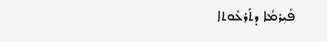ܦܺܝܼܪܡܳܐ ܕܬܰܪܥܽܘܬܐ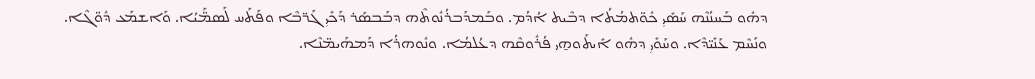ܕܗܽܘ ܒܰܚܢܳܢܶܗ ܚܰܣܺܝܼ ܟܽܘ̈ܬܡܳܬܳܐ ܕܒܶܝܬ ܐܳܕܳܡ. ܘܒܰܡܕܰܒܪܳܢܽܘܬܶܗ ܕܒܰܒܣܰܪ ܕܰܟܺܝܼ ܓܰܪ̈ܒܶܐ ܘܦܰܬܰܚ ܠܰܣܡ̈ܰܝܳܐ. ܘܰܐܫܡܰܥ ܕܽܘ̈ܓܶܐ. ܘܢܰܚܶܡ ܥܰܢܺܝ̈ܕܶܐ. ܘܚܰܘܺܝܼ ܕܗܽܘ ܐܺܝܬܰܘܗ̱ܝ ܦܳܪܽܘܩܶܗ ܕܥܳܠܡܳܐ. ܘܢܽܘܗܪܳܐ ܕܰܡܗܰܝܡ̈ܢܶܐ.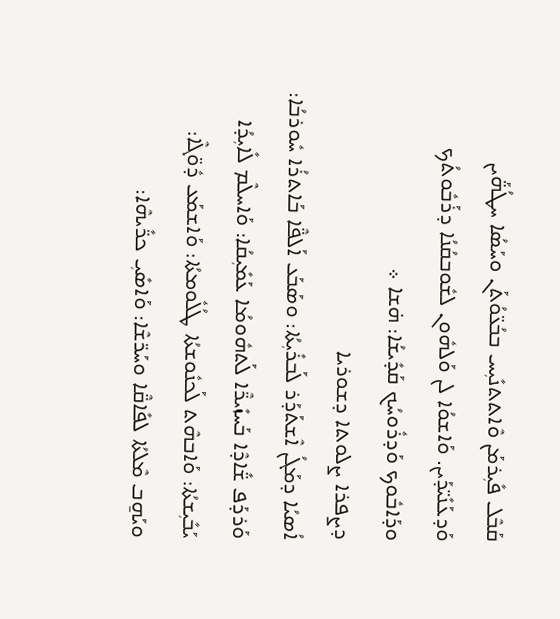ܩܰܒܶܠ ܦܺܝܼܪܡܰܢ ܘܶܐܬܬܢܺܝܼܚ ܒܒܳܥ̈ܘܳܬܰܢ ܘܚܰܣܳܐ ܚܛܳܗ̈ܰܝܢ ܘܰܕܥܰܢܺܝ̈ܕܰܝܢ. ܘܰܐܫܘܳܐ ܠܢ ܘܰܠܗܽܘܢ ܠܫܽܘܒܩܳܢܳܐ ܕܪܰܒܽܘܬܳܟ ܘܕܰܐܒܽܘܟ ܘܰܕܪܽܘܚܳܟ ܩܰܕܺܝܫܳܐ: ܗ̇ܫܐ ܀
ܕܨܦܪܐ ܨܠܘܬܐ ܕܫܘܪܝܐ
ܐܳܣܝܳܐ ܕܡܰܓܳܢ ܐܶܫܬܰܕܰܪ ܠܰܒܪܺܝܼܬܳܐ: ܘܣܰܒܰܥ ܐܰܠܦ̈ܶܐ ܒܰܐܬܪܳܐ ܚܽܘܪܒܳܐ: ܘܰܪܕܰܦ ܫ̈ܺܐܕܶܐ ܒܰܚܙܺܝܪ̈ܶܐ ܠܰܬܗܽܘܡܳܐ ܥܰܡܺܝܼܩܳܐ: ܘܰܐܚܠܶܡ ܠܺܐܝܼܕܳܐ ܝܰܒܺܝܼܫܬܳܐ: ܘܰܐܒܗܶܬ ܠܰܟܢܽܘܫܬܳܐ ܛܳܠܽܘܡܬܳܐ: ܘܰܐܫܡܰܥ ܕܽܘ̈ܓܶܐ: ܘܝܰܗ̱ܒ ܡܶܠܬܳܐ ܠܦܺܐܩ̈ܶܐ ܘܚܰܪ̈ܫܶܐ: ܘܰܐܣܺܝܼ ܟܪ̈ܺܝܗܶܐ: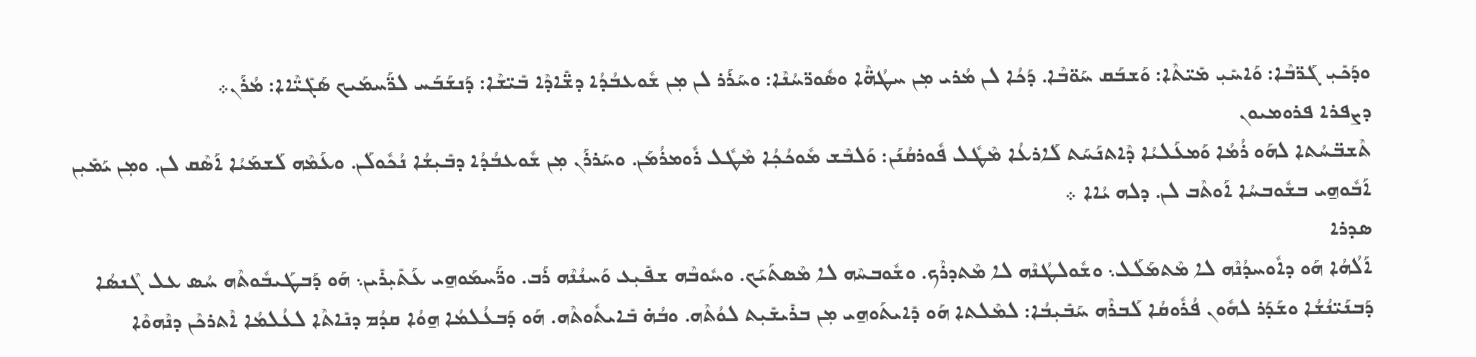ܘܕܰܟܺܝܼ ܓܰܪ̈ܒܶܐ: ܘܰܐܚܺܝܼ ܡܺܝ̈ܬܶܐ: ܘܰܫܒܰܩ ܚܰܘ̈ܒܶܐ. ܕܰܟܳܐ ܠܢ ܡܳܪܝ ܡܼܢ ܚܛܳܗ̈ܶܐ ܘܣܽܘܪ̈ܚܳܢܶܐ: ܘܚܰܪܰܪ ܠܢ ܡܼܢ ܫܽܘܥܒܳܕܳܐ ܕܫ̈ܺܐܕܶܐ ܒܺܝ̈ܫܶܐ: ܕܰܢܫܰܒܰܚ ܠܪ̈ܰܚܡܰܝܟ ܣܰܓܺܝ̈ܶܐܐ: ܡܳܪܰܢ܀
ܕܨܦܪܐ ܦܪܘܡܝܘܢ
ܬܶܫܒ̈ܚܳܬܐ ܠܗܰܘ ܪܳܡܳܐ ܘܰܡܥܰܠܝܳܐ ܕܶܐܬܢܰܚܰܬ ܠܰܐܪܥܳܐ ܡܶܛܽܠ ܦܽܘܪܩܳܢܰܢ: ܘܰܠܒܶܫ ܡܽܘܟܳܟܼܳܐ ܡܶܛܽܠ ܪܽܘܡܪܳܡܰܢ. ܘܚܰܪܪܰܢ ܡܼܢ ܫܽܘܥܒܳܕܳܐ ܕܒܺܝܼܫܳܐ ܢܳܟܽܘܠܰܢ. ܘܥܰܡܶܗ ܠܰܫܡܰܝܳܐ ܐܰܣܶܩ ܠܢ. ܘܡܼܢ ܝܰܡܺܝܼܢ ܐܰܒܽܘܗ̱ܝ ܒܫܽܘܒܚܳܐ ܐܰܘܬܶܒ ܠܢ. ܕܠܗ ܝܳܐܐ ܀
ܣܕܪܐ
ܐܰܠܳܗܳܐ ܗܰܘ ܕܐܽܘܚܕܳܢܶܗ ܠܐ ܡܶܬܡܰܠܰܠ܆ ܘܫܽܘܠܛܳܢܶܗ ܠܐ ܡܶܬܕܪܶܟ. ܘܫܽܘܒܚܶܗ ܠܐ ܡܶܣܬܰܝܰܟ. ܘܚܽܘܒܶܗ ܫܦܺܝܼܥ ܘܰܚܢܳܢܶܗ ܪܰܒ. ܘܪ̈ܰܚܡܰܘܗ̱ܝ ܥܰܬܺܝܼܪܺܝܢ܆ ܗܰܘ ܕܰܒܛܰܝܒܽܘܬܶܗ ܚܳܣ ܥܠ ܓܶܢܣܳܐ ܕܰܒܢܰܝ̈ܢܳܫܳܐ ܘܫܰܕܰܪ ܠܗܽܘܢ ܦܳܪܽܘܩܳܐ ܠܰܒܪܶܗ ܚܰܒܺܝܼܒܳܐ: ܠܡܶܠܬܐ ܗܰܘ ܕܺܐܝܬܰܘܗ̱ܝ ܡܼܢ ܒܪܺܝܫܺܝܼܬ ܠܘܳܬܶܗ. ܘܒܳܗ̇ ܒܺܐܝܬܽܘܬܶܗ. ܗܰܘ ܕܰܒܥܳܠܡܳܐ ܗ̱ܘܳܐ ܩܕܳܡ ܕܢܺܐܬܶܐ ܠܥܳܠܡܳܐ ܐܶܬܪܟܶܢ ܕܢܶܗܘܶܐ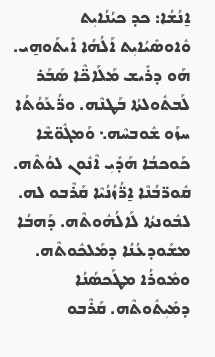ܐ̱ܢܳܫܳܐ: ܟܕ ܟܝܳܢܳܐܝܼܬ ܘܽܐܘܣܺܝܳܐܝܼܬ ܐܰܠܳܗܳܐ ܐܺܝܬܰܘܗ̱ܝ. ܗܰܘ ܕܪܺܝܫ ܡܰܠܰܐܟ̈ܶܐ ܣܰܒܰܪ ܠܰܒܬܽܘܠܬܳܐ ܒܰܛܢܶܗ. ܘܪ̈ܳܥܰܘܳܬܳܐ ܚܙܰܘ ܫܽܘܒܚܶܗ܆ ܘܰܡܓܽܘ̈ܫܶܐ ܟܰܘܟܒܳܐ ܗܰܕܺܝܼ ܐܶܢܽܘܢ ܠܘܳܬܶܗ. ܩܽܘܪ̈ܒܳܢܶܐ ܐ̱ܪ̈ܳܙܳܢܳܝܶܐ ܩܰܪܶܒܘ ܠܗ. ܠܒܽܘܢܬܳܐ ܠܰܐܠܳܗܽܘܬܶܗ. ܕܰܗܒܳܐ ܡܫܰܘܕܥܳܢܳܐ ܕܡܰܠܟܽܘܬܶܗ. ܘܡܽܘܪܳܐ ܡܛܰܟܣܳܢܳܐ ܕܡܺܝܼܬܽܘܬܶܗ. ܩܰܪܶܒܘ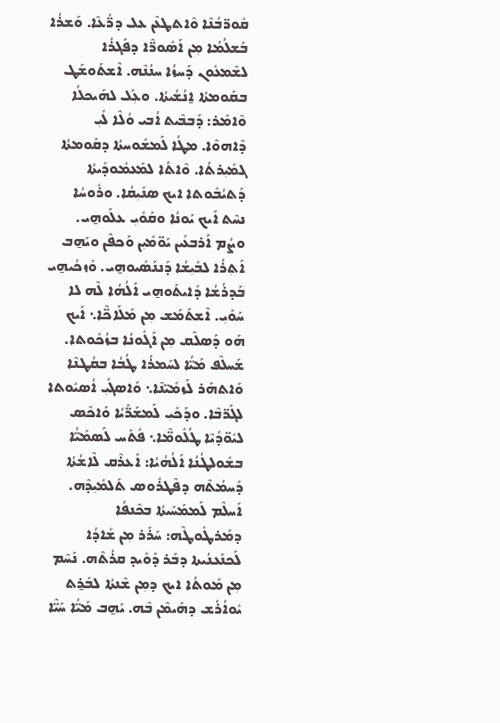ܩܽܘܪ̈ܒܳܢܶܐ ܘܶܐܬܛܥܶܢ ܥܠ ܕܪ̈ܳܥܶܐ. ܘܰܫܪܳܐ ܒܰܫܠܳܡܳܐ ܡܼܢ ܐܰܣܽܘܪ̈ܶܐ ܕܦܰܓܪܳܐ ܠܫܶܡܥܽܘܢ ܕܰܚܙܳܐ ܚܢܳܢܶܗ. ܐܶܫܬܰܘܫܰܛ ܒܩܰܘܡܬܳܐ ܐ̱ܢܳܫܳܝܬܳܐ. ܘܥܼܰܠ ܠܗܰܝܟܠܳܐ ܘܶܐܡܰܪ: ܕܰܒܒܶܝܬ ܐܳܒܝ ܘܳܠܶܐ ܠܺܝܼ ܕܶܐܗܘܶܐ. ܡܛܳܐ ܠܰܡܫܽܘܚܬܳܐ ܕܩܰܘܡܬܳܐ ܓܡܺܝܼܪܬܳܐ. ܘܶܐܬܳܐ ܠܡܰܥܡܽܘܕܺܝܬܳܐ ܕܰܬܝܳܒܽܘܬܐ ܐܝܟ ܣܢܺܝܼܩܳܐ. ܘܪܽܘܚܳܐ ܢܚܶܬ ܐܰܝܟ ܝܰܘܢܳܐ ܘܩܰܘܺܝܼ ܥܠܰܘܗ̱ܝ. ܘܨܳܡ ܐܰܪܒܥܺܝܢ ܝܰܘ̈ܡܺܝܼܢ ܘܰܟܦܶܢ ܘܝܰܗ̱ܒ ܐܰܬܼܪܳܐ ܠܒܺܝܼܫܳܐ ܕܰܢܢܰܣܺܝܘܗ̱ܝ. ܘܰܙܟܳܝܗ̱ܝ ܒܰܕܪܳܫܳܐ ܕܺܐܝܬܰܘܗ̱ܝ ܐܰܠܳܗܳܐ ܠܶܗ ܠܐ ܚܰܘܺܝܼ. ܐܶܫܬܰܡܰܫ ܡܼܢ ܡܰܠܰܐܟ̈ܶܐ܆ ܐܰܝܟ ܗܰܘ ܕܰܣܠܶܩ ܡܼܢ ܐܰܓܽܘܢܳܐ ܒܙܳܟܽܘܬܐ. ܫܰܚܠܶܦ ܡܰܝ̈ܳܐ ܠܚܰܡܪܳܐ ܛܳܒܳܐ ܒܩܳܛܢܶܐ ܘܰܐܬܗܰܪ ܠܰܙܡܺܝ̈ܢܶܐ܆ ܘܰܐܣܓܺܝܼ ܐܳܣܝܽܘܬܐ ܠܓܰܪ̈ܒܶܐ. ܘܕܰܟܺܝܼ ܠܰܡܫܰܪ̈ܰܝܳܐ ܘܰܐܟܶܣ ܠܝܽܘ̈ܕܳܝܶܐ ܛܳܠܽܘܡ̈ܶܐ܆ ܦܰܬܰܚ ܠܰܣܡܰܝ̈ܳܐ ܒܫܽܘܠܛܳܢܳܐ ܐܰܠܳܗܳܝܳܐ: ܐܰܥܪܶܩ ܠܶܐܫܳܬܳܐ ܕܰܚܡܳܬܶܗ ܕܦܶܛܪܽܘܣ ܬܰܠܡܺܝܼܕܶܗ. ܐܰܚܠܶܡ ܠܰܡܡܰܚܰܝܬܳܐ ܒܟܶܢܦܳܐ ܕܡܰܪܛܽܘܛܶܗ: ܚܰܪܰܪ ܡܼܢ ܫܺܐܕܳܐ ܠܰܟܢܰܥܢܳܝܬܐ ܕܒܰܪ ܕܰܘܺܝܕ ܩܪܳܬܶܗ. ܢܰܚܶܡ ܡܼܢ ܡܰܘܬܳܐ ܐܝܟ ܕܡܼܢ ܫܶܢܬܳܐ ܠܒܰܪ̱ܬ ܝܽܘܐܳܪܳܫ ܕܗܰܝܡܶܢ ܒܶܗ. ܝܰܗ̱ܒ ܡܰܝ̈ܳܐ ܚܰܝ̈ܶܐ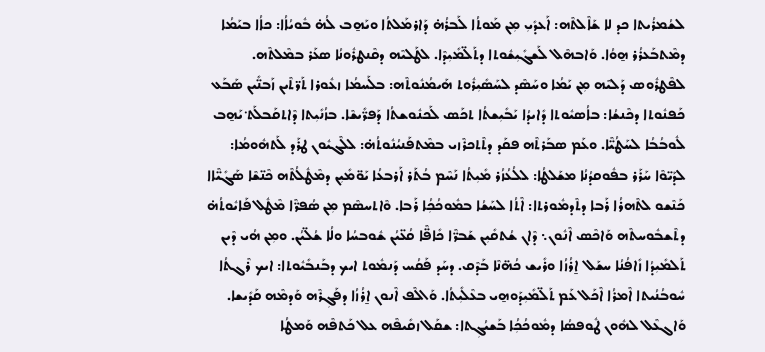ܠܫܳܡܪܳܝܬܐ ܟܕ ܠܐ ܫܰܐܶܠܬܶܗ: ܐܰܥܕܺܝܼ ܡܼܢ ܡܰܘܬܳܐ ܠܰܒܪܳܗ̇ ܕܰܐܪܡܰܠܬܳܐ ܘܝܰܗ̱ܒ ܠܳܗ̇ ܒܽܘܝܳܐܳܐ: ܟܐܳܐ ܒܝܰܡܳܐ ܕܡܶܬܒܰܥܪܳܪ ܗ̱ܘܳܐ. ܘܰܐܒܗܶܠ ܠܰܫܓܺܝܼܫܽܘܬܐ ܕܬܰܠ̈ܡܺܝܼܕܶܐ. ܠܛܰܠܝܶܗ ܕܩܶܢܛܪܽܘܢܳܐ ܣܥܰܪ ܒܡܶܠܬܶܗ. ܠܦܶܛܪܽܘܣ ܕܰܠܝܶܗ ܡܼܢ ܝܰܡܳܐ ܘܚܰܣܶܕ ܠܚܰܣܺܝܼܪܽܘܬ ܗܰܝܡܳܢܽܘܬܶܗ: ܒܠܰܚܡܳܐ ܙܥܽܘܪܐ ܬܰܪ̈ܬܶܝܢ ܙܰܒܢ̈ܺܝܢ ܣܰܒܰܥ ܟܰܦܢܽܘܬܐ ܕܟܶܢܫܳܐ: ܒܐܳܣܝܽܘܬܐ ܕܺܐܝܕܳܐ ܝܰܒܺܝܼܫܬܳܐ ܬܟܰܣ ܠܰܟܢܽܘܫܬܳܐ ܕܰܦܪ̈ܺܝܫܶܐ. ܒܙܳܢܺܝܼܬܐ ܕܶܐܬܩܰܒܠܰܬ݀ ܝܰܗ̱ܒ ܠܽܘܒܳܒܳܐ ܠܚܰܛܳܝ̈ܶܐ. ܘܥܰܡ ܣܒܰܪܬܶܗ ܦܩܰܕ ܕܬܶܬܟܪܶܙܝ ܒܡܶܬܦܰܢܝܳܢܽܘܬܳܗ̇: ܠܠܶܓܝܽܘܢ ܛܪܰܕ ܠܰܬܗܽܘܡܳܐ: ܠܕܰܝ̈ܘܶܐ ܚܰܪܰܪ ܒܦܽܘܩܕܳܢܳܐ ܡܫܰܠܛܳܐ: ܠܠܳܥܳܙܳܪ ܡܺܝܼܬܳܐ ܢܰܚܶܡ ܒܳܬܰܪ ܐܰܪܒܥܳܐ ܝܰܘ̈ܡܺܝܼܢ ܕܡܶܛܽܠܳܬܶܗ ܟܶܢ̈ܫܶܐ ܣܰܓܺܝ̈ܶܐܐ ܟܰܢܶܫܘ ܠܬܶܗܪܳܐ ܪܰܒܐ ܕܬܶܕܡܽܘܪܬܐ: ܐܶܬܳܐ ܠܚܰܫܳܐ ܒܡܽܘܟܳܟܼܳܐ ܪܰܒܐ. ܘܶܐܬܚܣܶܡ ܡܼܢ ܣܳܦܪ̈ܶܐ ܡܶܛܽܠ ܦܰܐܝܽܘܬܳܗ̇ ܕܬܶܫܒܽܘܚܬܶܗ ܘܰܐܟܶܣ ܐܶܢܽܘܢ܆ ܕܶܐܢ ܫܳܬܩܺܝܼܢ ܫܰܒܪ̈ܶܐ ܟܺܐܦ̈ܶܐ ܩܳܥ̈ܝܳܢ ܫܽܘܒܚܳܐ ܘܠܳܐ ܫܳܠ̈ܝܳܢ. ܘܡܼܢ ܗܳܝ ܕܶܝܢ ܬܰܠܡܺܝܼܕܳܐ ܙܺܐܦܳܢܳܐ ܚܫܰܠ  ܐ̱ܪܳܙܳܐ ܘܪܺܝܫ ܟܳܗ̈ܢܶܐ ܒܰܕܶܩ. ܕܚܰܕ ܦܰܩܳܚ ܕܰܢܡܽܘܬ ܐܝܟ ܕܒܰܢܒܺܝܽܘܬܐ: ܐܝܟ ܪܶܓܬܳܐ ܚܽܘܒܳܢܳܝܬܐ ܐܶܡܪܳܐ ܐܶܟܰܠ ܥܰܡ ܬܰܠ̈ܡܺܝܼܕܰܘܗ̱ܝ ܒܥܶܠܺܝܼܬܳܐ. ܘܰܐܠܶܦ ܐܶܢܘܢ ܐ̱ܪܳܙܳܐ ܕܦܰܓܼܪܶܗ ܘܰܕܡܶܗ ܩܰܕܺܝܫܐ. ܘܰܐܓܥܶܠ ܠܗܽܘܢ ܛܽܘܦܣܳܐ ܕܡܽܘܟܳܟܼܳܐ ܒܰܫܝܳܓܼܬܐ: ܫܩܰܠ ܙܩܺܝܦܶܗ ܥܠ ܟܰܬܦܶܗ ܘܰܡܛܳܐ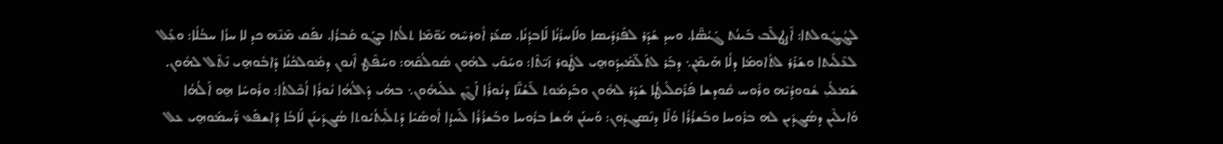ܠܓܳܓܽܘܠܬܐ: ܐܶܨܛܠܶܒ ܒܰܝܢܳܬ ܓܰܝܳܣ̈ܶܐ. ܘܚܕ ܫܰܕܰܪ ܠܦܰܪܕܰܝܣܐ ܘܠܰܐܚܪܺܢܳܐ ܠܰܐܒܕܳܢܳܐ. ܣܥܰܪ ܐܽܘܪܚܶܗ ܝܰܘ̈ܡܶܐ ܬܠܳܬܐ ܒܓܰܘ ܩܰܒܪܳܐ. ܢܦܰܩ ܡܶܢܶܗ ܟܕ ܠܐ ܚܙܳܐ ܚܒܳܠܳܐ: ܘܥܼܰܠ ܠܥܶܠܺܝܬܐ ܘܫܰܪܰܪ ܠܬܳܐܘܡܰܐ ܕܠܳܐ ܗܰܝܡܶܢ܆ ܕܒܼܰܪ ܠܬܰܠ̈ܡܺܝܼܕܰܘܗ̱ܝ ܠܛܽܘܪ ܙܰܝ̈ܬܶܐ: ܘܚܰܘܺܝܼ ܠܗܽܘܢ ܣܽܘܠܳܩܶܗ: ܘܚܰܦܶܛ ܐܶܢܘܢ ܕܡܽܘܠܟܳܢܳܐ ܕܰܐܒܽܘܗ̱ܝ ܢܶܬܶܠ ܠܗܽܘܢ. ܫܰܡܠܺܝܼ ܫܽܘܘܕܳܝܶܗ ܘܪܽܘܚ ܩܽܘܕܫܐ ܦܰܪܰܩܠܺܝܛܳܐ ܫܰܕܰܪ ܠܗܽܘܢ ܘܒܰܕܡܽܘܬ ܠܶܫܳܢ̈ܶܐ ܕܢܽܘܪܳܐ ܐܰܓܶܢ ܥܠܰܝܗܽܘܢ܆ ܒܗܳܝ ܕܰܐܠܳܗܳܐ ܢܽܘܪܳܐ ܐܳܟܶܠܬܳܐ: ܘܪܽܘܚܰܐ ܗ̱ܘ ܐܰܠܳܗܳܐ ܘܰܐܝܠܶܝܢ ܕܣܳܓܕܺܝܢ ܠܗ ܒܪܽܘܚܐ ܘܒܰܫܪܳܪܳܐ ܘܳܠܶܐ ܕܢܶܣܓܕܽܘܢ: ܘܰܚܢܰܢ ܗܳܫܐ ܒܪܽܘܚܐ ܘܒܰܫܪܳܪܳܐ ܠܰܚܕܳܐ ܐܽܘܣܺܝܰܐ ܕܰܬܠܺܝܼܬܳܝܽܘܬܐ ܣܳܓܕܺܝܢܰܢ ܠܰܐܒܳܐ ܕܰܐܫܦܰܥ ܪ̈ܰܚܡܰܘܗ̱ܝ ܥܠ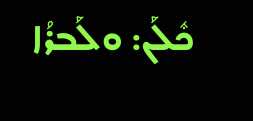ܟܽܠܰܢ: ܘܠܰܒܪܳܐ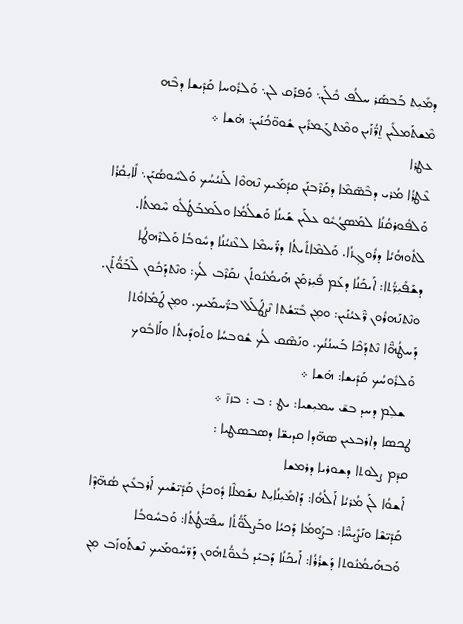ܕܡܺܝܼܬ ܒܰܒܣܰܪ ܚܠܳܦ ܟܽܠܰܢ܆ ܘܰܦܪܰܩ ܠܢ܆ ܘܰܠܪܽܘܚܐ ܩܰܕܺܝܫܐ ܕܒܶܗ ܡܶܫܬܰܡܠܺܝܢ ܐ̱ܪ̈ܳܙܰܝܢ ܘܡܶܬܓܰܡܪܺܝܢ ܫܽܘܘ̈ܟܳܢܰܝܢ: ܗ̇ܫܐ ܀
ܥܛܪܐ
ܥܶܛܪܳܐ ܡܳܪܝ ܕܒܶܣ̈ܡܶܐ ܕܩܰܪܶܒܢܰܢ ܩܕܳܡܰܝܟ ܢܶܗܘܶܐ ܠܰܢܝܳܚܳܟ ܘܰܠܚܽܘܣܳܝܰܢ܆ ܠܺܐܝܼܩܳܪܳܐ ܘܰܠܦܽܘܪܩܳܢܳܐ ܠܡܰܣܓܳܝܽܘ ܥܠܰܝܢ ܫܰܝܢܳܐ ܘܰܫܠܳܡܳܐ ܘܠܰܡܒܰܛܳܠܽܘ ܚܶܡܬܳܐ. ܠܬܽܘܗܳܝܳܐ ܕܪܽܘܓܼܙܳܐ. ܘܰܠܡܶܐܬܺܝܬܳܐ ܕܪ̈ܰܚܡܶܐ ܠܥܶܢܝܳܢܳܐ ܕܚܽܘܒܳܐ ܘܰܠܪܶܗܛܳܐ ܕܫܰܦܺܝܼܪ̈ܳܬܐ: ܐܰܝܟܰܢܳܐ ܕܥܰܡ ܦܺܝܼܪܡܰܢ ܗܰܝܡܳܢܽܘܬܰܢ ܢܩܰܪܶܒ ܠܳܟ: ܘܢܶܬܕܰܟܽܘܢ ܠܶܒܰܘ̈ܳܬܰܢ. ܘܢܶܬܢܰܗܪܽܘܢ ܪ̈ܶܥܝܳܢܰܝܢ: ܘܡܼܢ ܒܺܝ̈ܫܳܬܐ ܢܶܨܛܰܠܰܠ ܒܪ̈ܰܚܡܰܝܟ. ܘܡܼܢ ܛܰܡܽܐܘܽܬܐ ܕܰܚܛܳܗ̈ܶܐ ܢܶܬܕܰܟܶܐ ܒܰܚܢܳܢܳܟ. ܘܢܰܣܶܩ ܠܳܟ ܫܽܘܒܚܳܐ ܘܬܰܘܕܺܝܬܳܐ ܘܠܰܐܒܽܘܟ ܘܰܠܪܽܘܚܳܟ ܩܰܕܺܝܫܐ: ܗ̇ܫܐ ܀
  ܫܠܼܡ ܕܚܕ ܒܫ̄ ܚܡܝܼܫܝܐ: ܝܛ : ܒ : ܒܙܙ̄ ܀
ܛܟܣܐ ܕܐܪܒܥܝܢ ܣܗ̈ܕܐ ܩܕܝܫ̈ܐ ܕܣܒܣܛܝܐ :
ܩܕ̄ܡ ܨܠܘܬܐ ܕܫܘܪܝܐ ܕܪܡܫܐ
ܐܰܫܘܳܐ ܠܰܢ ܡܳܪܝܳܐ ܐܰܠܳܗܳܐ: ܕܰܐܡܺܝܼܢܳܐܝܼܬ ܢܫܰܡܠܶܐ ܕܽܘܟܪܳܢ ܩܰܕܺܝ̈ܫܰܝܟ ܐܰܪܒܥܺܝܢ ܣܳܗ̈ܕܶܐ ܩܰܕܺܝ̈ܫܶܐ ܘܢܰܨܺܝܼܚ̈ܶܐ: ܒܨܰܘܡܳܐ ܕܰܟܝܳܐ ܘܒܰܨܠܰܘ̈ܳܬܳܐ ܚܦܺܝ̈ܛܳܬܳܐ: ܘܰܒܚܽܘܒܳܐ ܘܰܒܗܰܝܡܳܢܽܘܬܐ ܕܰܫܪܳܪܳܐ: ܐܰܝܟܰܢܳܐ ܕܰܒܝܰܕ ܒܳܥܘ̈ܳܬܗܽܘܢ ܕܰܪ̈ܚܽܘܡܰܝܟ ܢܶܫܬܰܘܙܰܒ ܡܼܢ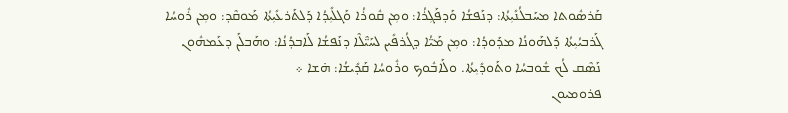ܩܰܪܣܽܘܬܐ ܡܚܰܒܠܳܢܺܝܼܬܳܐ: ܕܢܰܦܫܳܐ ܘܰܕܦܰܓܼܪܳܐ: ܘܡܼܢ ܩܽܘܪܳܐ ܘܰܓܠܺܝܼܕܳܐ ܕܰܠܬܰܪܥܺܝܼܬܳܐ ܡܰܘܩܶܕ: ܘܡܼܢ ܪܽܘܚܳܐ ܓܰܪܒܝܳܝܼܬܳܐ ܕܰܠܗܰܘܢܳܐ ܡܕܰܘܕܳܐ: ܘܡܼܢ ܡܰܝ̈ܳܐ ܕܓܳܪܦܺܝܢ ܠܚܰܝ̈ܶܠܶܐ ܕܢܰܦܫܳܐ ܠܰܐܒܕܳܢܳܐ: ܘܗܰܒܠܰܢ ܕܥܰܡܗܽܘܢ ܢܰܣܶܩ ܠܳܟ ܫܽܘܒܚܳܐ ܘܬܰܘܕܺܝܼܬܳܐ. ܘܠܰܐܒܽܘܟ ܘܪܽܘܚܳܐ ܩܰܕܺܝܫܳܐ: ܗ̇ܫܐ ܀
ܦܪܘܡܝܘܢ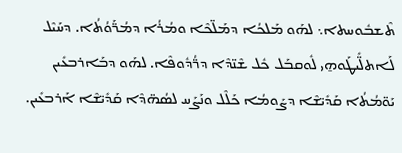ܬܶܫܒܽܘܚܬܐ܆ ܠܗܰܘ ܡܰܠܟܳܐ ܕܡܰܠ̈ܟܶܐ ܘܡܳܪܳܐ ܕܡܳܪ̈ܰܘܳܬܳܐ. ܕܚܰܝܶܠ ܠܰܐܬܠ̈ܺܝܛܰܘܗ̱ܝ ܠܽܘܩܒܰܠ ܟܽܠ ܫܶܢ̈ܕܶܐ ܕܪ̈ܳܕܽܘܦܶܐ. ܠܗܰܘ ܕܒܰܐܪܒܥܺܝܢ ܝܰܘ̈ܡܳܬܳܐ ܩܰܕܺܝ̈ܫܶܐ ܕܨܰܘܡܳܐ ܟܰܠܶܠ ܘܢܰܨܰܚ ܠܣܳܗ̈ܕܶܐ ܩܰܕܺܝ̈ܫܶܐ ܐܰܪܒܥܺܝܢ.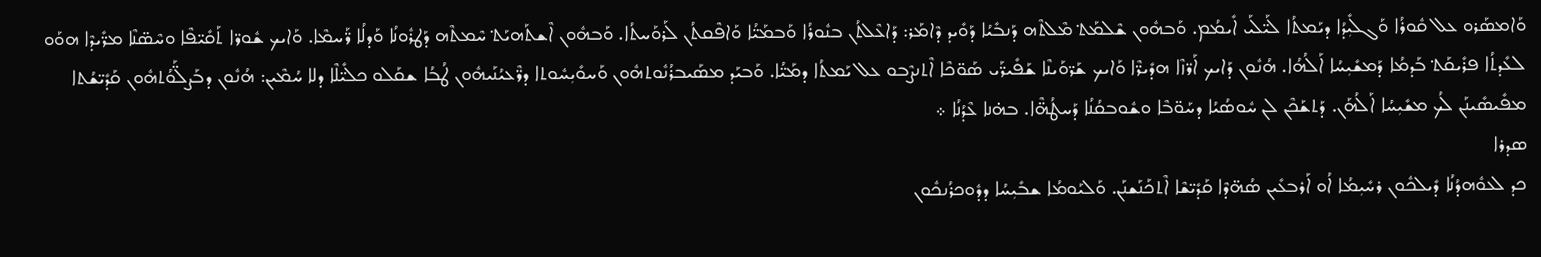ܘܰܐܡܣܰܪܘ ܥܠ ܩܽܘܪܳܐ ܘܰܓܠܺܝܼܕܳܐ ܕܝܰܡܬܳܐ ܠܰܝ̈ܠܰܝ ܐܺܝܡܳܡ. ܘܰܒܗܽܘܢ ܫܶܠܡܰܬ݀ ܡܶܠܬܶܗ ܕܰܢܒܺܝܳܐ ܕܰܘܺܝܕ ܕܶܐܡܰܪ: ܕܰܐܥܶܠܬܳܢ ܒܢܽܘܪܳܐ ܘܰܒܡܰܝ̈ܳܐ ܘܰܐܦܶܩܬܳܢ ܠܰܪܘܰܚܬܳܐ. ܘܰܒܗܽܘܢ ܐܶܫܬܰܗܝܰܬ݀ ܚܶܡܬܶܗ ܕܰܛܪܽܘܢܳܐ ܘܰܕܠܳܐ ܪ̈ܰܚܡܶܐ. ܘܰܐܝܟ ܫܽܘܪ̈ܐ ܬܰܩܺܝ̈ܦܶܐ ܘܚܶܣ̈ܢܶܐ ܡܪ̈ܺܝܕܶܐ ܗܘܰܘ ܠܥܺܕܬܳܐ ܦܪܺܝܩܰܬ݀ ܒܰܕܡܳܐ ܕܰܡܫܺܝܼܚܳܐ ܐܰܠܳܗܳܐ. ܗܳܢܽܘܢ ܕܰܐܝܟ ܐܰܪ̈ܙܶܐ ܗܕܺܝܪ̈ܶܐ ܘܰܐܝܟ ܫܰܪ̈ܘܰܝܢܶܐ ܫܰܦܺܝܪ̈ܰܝ ܣܰܘ̈ܟܶܐ ܐܶܬܢܨܶܒܘ ܥܠ ܝܰܡܬܳܐ ܕܡܰܝ̈ܳܐ. ܘܰܒܝܰܕ ܡܣܰܝܒܪܳܢܽܘܬܗܽܘܢ ܘܰܚܘܺܝܼܚܽܘܬܐ ܕܪ̈ܶܥܝܳܢܰܝܗܽܘܢ ܛܳܒܳܐ ܫܩܰܠܘ ܟܠܺܝ̈ܠܶܐ ܕܠܐ ܚܳܡܶܝܢ: ܗܳܢܽܘܢ ܕܒܰܨܠ̈ܰܘܳܬܗܽܘܢ ܩܰܕܺܝ̈ܫܳܬܐ ܡܦܺܝܣܺܝܢܰܢ ܠܳܟ ܡܫܺܝܼܚܳܐ ܐܰܠܳܗܰܢ. ܕܰܬܫܰܟܶܢ ܠܢ ܚܽܘܣܳܝܳܐ ܕܚܰܘ̈ܒܶܐ ܘܫܽܘܒܩܳܢܳܐ ܕܰܚܛܳܗ̈ܶܐ. ܒܗ̇ܢܐ ܥܶܕܳܢܳܐ ܀
ܣܕܪܐ
ܟܕ ܠܥܘܽܗܕܳܢܳܐ ܕܺܝܠܟܽܘܢ ܪܚܺܝܼܡܳܐ ܐܳܘ ܐܰܪܒܥܺܝܢ ܣܳܗ̈ܕܶܐ ܩܰܕܺܝ̈ܫܶܐ ܐܶܬܟܰܢܰܫܢܰܢ. ܘܰܠܝܰܘܡܳܐ ܫܒܺܝܼܚܳܐ ܕܕܽܘܟܪܳܢܟܽܘܢ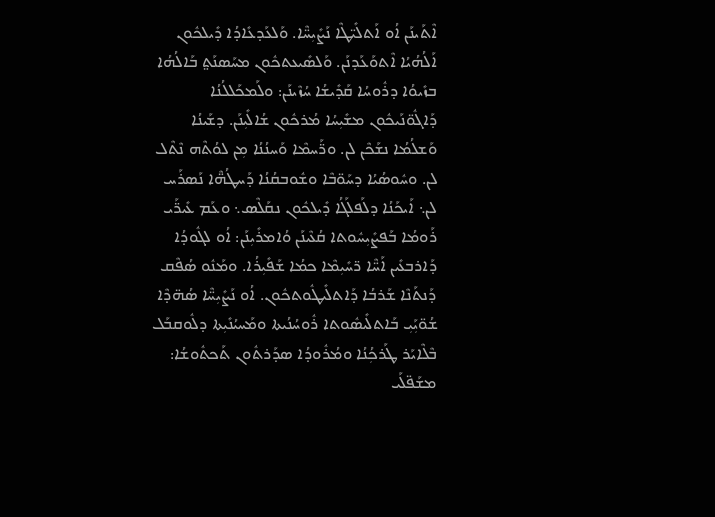ܐܶܬܰܝܢܰܢ ܐܳܘ ܐܰܬܠܺܝ̈ܛܶܐ ܢܰܨܺܝܼܚ̈ܶܐ. ܘܰܠܥܰܕܥܺܐܕܳܐ ܕܺܝܠܟܽܘܢ ܐܰܠܳܗܳܝܳܐ ܐܶܬܘܰܥܰܕܢܰܢ. ܘܰܠܣܺܝܥܬܟܽܘܢ ܡܚܰܣܢܰܬ݀ ܒܰܐܠܳܗܳܐ ܒܙܺܝܘܳܐ ܕܪܽܘܚܳܐ ܩܰܕܺܝܫܳܐ ܚܳܙܶܝܢܰܢ: ܘܠܰܡܟܰܠܠܳܢܳܐ ܕܰܐܓܽܘ̈ܢܰܝܟܽܘܢ ܡܫܺܝܼܚܳܐ ܡܳܪܟܽܘܢ ܫܳܐܠܺܝܼܢܰܢ. ܕܫܰܝܢܳܐ ܘܰܫܠܳܡܳܐ ܢܫܰܟܶܢ ܠܢ. ܘܪ̈ܰܚܡܶܐ ܘܰܚܢܳܢܳܐ ܡܼܢ ܠܘܳܬܶܗ ܢܶܬܶܠ ܠܢ. ܘܚܽܘܣܳܝܳܐ ܕܚܰܘ̈ܒܶܐ ܘܫܽܘܒܩܳܢܳܐ ܕܰܚܛܳܗ̈ܶܐ ܢܰܣܪܰܚ ܠܢ܆ ܐܰܝܟܰܢܳܐ ܕܠܰܦܠܰܓܳܐ ܕܺܝܠܟܽܘܢ ܢܩܰܠܶܣ܆ ܘܥܰܡ ܥܺܝܪ̈ܰܝ ܪܰܘܡܳܐ ܒܰܦܨܺܝܼܚܽܘܬܐ ܩܳܥܶܝܢܰܢ ܘܳܐܡܪܺܝܼܢܰܢ: ܐܳܘ ܠܓܽܘܕܳܐ ܕܰܐܪܒܥܺܝܢ ܐܰܚ̈ܶܐ ܪ̈ܚܺܝܼܡܶܐ ܟܡܳܐ ܫܰܦܺܝܼܪܳܐ. ܘܡܰܢܽܘ ܣܳܦܶܩ ܕܰܢܬܰܢܶܐ ܫܰܪܒܳܐ ܕܰܐܬܠܺܝܛܽܘܬܟܽܘܢ. ܐܳܘ ܢܰܨܺܝܼܚ̈ܶܐ ܣܳܗ̈ܕܶܐ ܫܳܘ̈ܝܼܰܝܼ ܒܰܐܬܠܺܝܣܽܘܬܐ ܪܽܘܚܳܢܳܝܬܐ ܘܡܰܚܝܳܢܺܝܼܬܐ ܕܠܽܘܩܒܰܠ ܒܶܠܶܐܝܰܪ ܛܰܪܟܼܳܢܳܐ ܘܡܳܪܽܘܕܳܐ ܣܕܰܪܬܽܘܢ ܬܰܟܬܽܘܫܳܐ: ܡܫܰܦ̈ܠܰܝ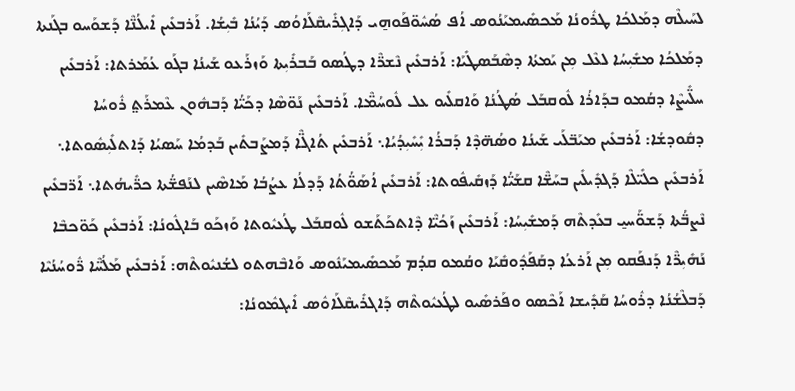ܠܚܰܝܠܶܗ ܕܡܰܠܟܳܐ ܛܪܽܘܢܳܐ ܡܰܟܣܺܝܡܝܰܢܳܘܣ ܐܳܦ ܣܳܚܽܘ̈ܦܰܘܗ̱ܝ ܕܰܐܓܼܪܺܝܩܶܠܰܐܘܳܣ ܕܰܝܳܢܳܐ ܒܺܝܼܫܳܐ. ܐܰܪܒܥܺܝܢ ܐܺܝܠܳܢ̈ܶܐ ܕܰܫܘܰܚܘ ܒܓܰܢܬܐ ܕܡܰܠܟܳܐ ܡܫܺܝܼܚܳܐ ܠܥܶܠ ܡܼܢ ܝܰܡܬܳܐ ܕܣܶܒܰܣܛܺܝܰܐ: ܐܰܪܒܥܺܝܢ ܢܶܫܪ̈ܶܐ ܕܛܳܣܘ ܒܰܒܪܺܝܼܬܐ ܘܰܙܪܰܥܘ ܫܰܝܢܳܐ ܒܓܰܘ ܥܳܡܰܪܬܐ: ܐܰܪܒܥܺܝܢ ܚܠ̈ܺܝܨܶܐ ܕܩܳܡܘ ܒܕܰܐܪܳܐ ܠܽܘܩܒܰܠ ܣܳܛܳܢܳܐ ܘܰܐܩܠܺܝܘ ܥܠ ܠܽܘܚܳܡ̈ܶܐ. ܐܰܪܒܥܺܝܢ ܢܰܘ̈ܣܶܐ ܕܟܰܝ̈ܳܐ ܕܰܒܗܽܘܢ ܥܶܡܪܰܬ݀ ܪܽܘܚܳܐ ܕܩܽܘܕܫܳܐ: ܐܰܪܒܥܺܝܢ ܡܝܰܒ̈ܠܰܝ ܫܰܝܢܳܐ ܘܣܳܗ̈ܕܶܐ ܕܰܒܪܳܐ ܝܼܺܚܺܝܼܕܳܝܳܐ܆ ܐܰܪܒܥܺܝܢ ܬܳܐܓ̈ܶܐ ܕܰܡܨܰܒܬܺܝܢ ܒܰܕܡܳܐ ܚܰܣܝܳܐ ܕܰܐܬܠܺܝܼܣܽܘܬܐ܆ ܐܰܪܒܥܺܝܢ ܟܠܺܝ̈ܠܶܐ ܕܰܓܕܺܝܠܺܝܢ ܒܚܰܫ̈ܶܐ ܩܫܰܝ̈ܳܐ ܕܰܙܩܺܝܦܽܘܬܐ: ܐܰܪܒܥܺܝܢ ܐܳܣܰܘ̈ܳܬܳܐ ܕܰܕܠܳܐ ܥܨܳܒܳܐ ܡܰܐܣܶܝܢ ܠܢܰܦܫ̈ܳܬܐ ܟܪ̈ܺܝܗܳܬܐ܆ ܐܰܪ̈ܒܥܺܝܢ ܢܶܨܒ̈ܳܬܐ ܕܰܫܘ̈ܰܚܝ̱ ܒܥܺܕܬܶܗ ܕܰܡܫܺܝܼܚܳܐ: ܐܰܪܒܥܺܝܢ ܙܰܟܳܝ̈ܶܐ ܕܶܐܬܟܰܬܰܫܘ ܠܽܘܩܒܰܠ ܛܳܥܝܽܘܬܐ ܘܰܙܟܰܘ ܒܰܐܓܽܘܢܳܐ: ܐܰܪܒܥܺܝܢ ܟܰܘ̈ܟܒܶܐ ܢܰܗܺܝܼܪ̈ܶܐ ܕܰܢܦܰܩܘ ܡܼܢ ܐܰܪܥܳܐ ܕܩܰܦܰܕܽܘܩܺܝܰܐ ܘܩܳܡܘ ܩܕܳܡ ܡܰܟܣܺܝܡܝܰܢܽܘܣ ܘܰܐܒܶܗܬܘ ܠܫܳܢܝܽܘܬܶܗ: ܐܰܪܒܥܺܝܢ ܡܰܠܳܚ̈ܶܐ ܪ̈ܽܘܚܳܢܳܝܶܐ ܕܰܒܠܶܫܳܢܳܐ ܕܪܽܘܚܳܐ ܩܰܕܺܝܫܐ ܐܰܟܶܣܘ ܘܦܰܪܣܺܝܘ ܠܛܳܥܝܽܘܬܶܗ ܕܰܐܓܪܺܝܩܶܠܰܐܘܽܣ ܐܺܝܓܡܽܘܢܳܐ: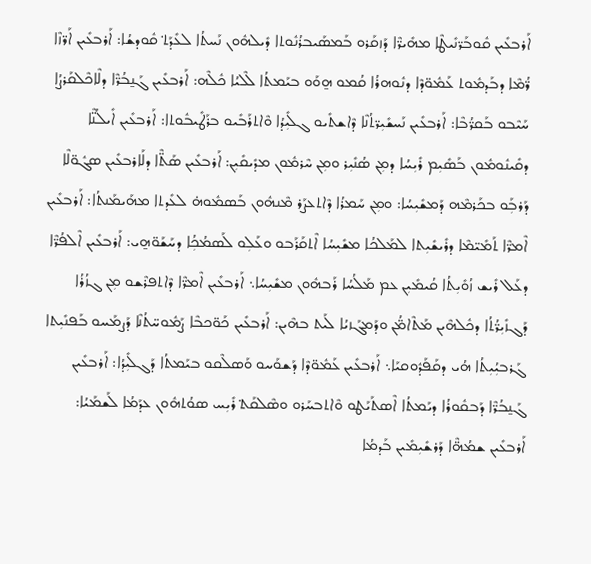ܐܰܪܒܥܺܝܢ ܩܽܘܒܰܪ̈ܢܺܝܛܶܐ ܡܗܺܝܪ̈ܶܐ ܕܰܙܩܰܪܘ ܒܰܡܣܰܝܒܪܳܢܽܘܬܐ ܕܺܝܠܗܽܘܢ ܢܰܚܬܳܐ ܠܥܺܕܰܬ݀ ܩܽܘܕܫܳܐ: ܐܰܪܒܥܺܝܢ ܐܰܪ̈ܙܶܐ ܪ̈ܳܡܶܐ ܕܒܰܕܡܽܘܬ ܥܰܡܽܘ̈ܕܶܐ ܕܢܽܘܗܪܳܐ ܩܳܡܘ ܗ̱ܘܰܘ ܒܝܰܡܬܳܐ ܠܶܠܝܳܐ ܟܽܠܶܗ: ܐܰܪܒܥܺܝܢ ܓܰܢ̱ܒܳܪ̈ܶܐ ܕܠܶܐܟܶܠܩܰܪܨܳܐ ܚܰܝܶܒܘ ܒܰܩܪ̈ܳܒܶܐ: ܐܰܪܒܥܺܝܢ ܢܰܚܫܺܝܼܪ̈ܬܳܢܶܐ ܕܶܐܫܬܺܝܘ ܓܠܺܝܼܕܳܐ ܘܶܐܬܪܰܒܺܝܘ ܒܪܰܛܺܝܒܽܘܬܐ: ܐܰܪܒܥܺܝܢ ܐܺܝܠܳܢ̈ܶܐ ܕܩܺܝܢܽܘܡܽܘܢ ܒܰܣܺܝܼܡ ܪܺܝܼܚܳܐ ܕܡܼܢ ܣܳܢܺܝܼܪ ܘܡܼܢ ܚܶܪܡܽܘܢ ܡܕܺܝܩܺܝܼܢ: ܐܰܪܒܥܺܝܢ ܣܰܬ̈ܶܐ ܕܠܰܐܪܒܥܺܝܢ ܣܓܽܘ̈ܠܶܐ ܕܰܪܒܼܰܘ ܒܟܰܪܡܶܗ ܕܰܡܫܺܝܼܚܳܐ: ܘܡܼܢ ܚܰܡܪܳܐ ܕܶܐܬܥܨܰܪ ܡܶܢܗܽܘܢ ܒܰܣܡܽܘܗ̇ ܠܥܺܕܬܐ ܡܗܰܝܡܰܢܬܳܐ: ܐܰܪܒܥܺܝܢ ܐܶܡܪ̈ܶܐ ܬܰܡܺܝ̈ܡܶܐ ܕܪܺܝܫܺܝܼܬܐ ܠܡܰܠܟܳܐ ܡܫܺܝܼܚܳܐ ܐܶܬܩܰܪܰܒܘ ܘܥܰܠܼܘ ܠܰܣܡܳܟܼܳܐ ܕܚܰܫܰܘ̈ܗ̱ܝ: ܐܰܪܒܥܺܝܢ ܐܶܠܦܳܪ̈ܶܐ ܕܥܰܠ ܪܺܝܫ ܙܳܘܺܝܼܬܳܐ ܩܳܝܡܺܝܼܢ ܥܡ ܡܰܠܳܚܳܐ ܪܰܒܗܽܘܢ ܡܫܺܝܼܚܳܐ܆ ܐܰܪܒܥܺܝܢ ܐܶܡܪ̈ܶܐ ܕܶܐܬܦܪܶܫܘ ܡܼܢ ܓܙܳܪܳܐ ܕܰܓܙܺܝܼܪ̈ܳܬܳܐ ܕܟܽܠܗܶܝܢ ܡܰܬܶܐܡ̈ܳܢ ܘܕܰܡܓܰܙܝܳܐ ܠܰܝܬ ܒܗܶܝܢ: ܐܰܪܒܥܺܝܢ ܟܰܘ̈ܟܒܶܐ ܨܰܡܽܘܚ̈ܬܳܢܶܐ ܕܰܨܡܰܚܘ ܒܰܦܢܺܝܼܬܐ ܓܰܪܒܝܼܳܝܼܬܳܐ ܗܳܝ ܕܩܰܦܰܕܽܘܩܝܰܐ܆ ܐܰܪܒܥܺܝܢ ܥܰܡܽܘ̈ܕܶܐ ܕܰܫܘܰܚܘ ܘܰܣܠܶܩܘ ܒܝܰܡܬܳܐ ܕܰܓܠܺܝܼܕܳܐ: ܐܰܪܒܥܺܝܢ ܓܰܢ̱ܒܳܪ̈ܶܐ ܕܰܒܩܽܘܪܳܐ ܕܝܰܡܬܳܐ ܐܶܣܬܰܝܰܛܘ ܘܶܐܬܒܚܰܪܘ ܘܣܶܠܩܰܬ݀ ܪܺܝܼܚ ܣܘܳܬܗܽܘܢ ܥܕܰܡܳܐ ܠܰܫܡܰܝܳܐ: ܐܰܪܒܥܺܝܢ ܫܡܳܗ̈ܶܐ ܕܰܪܫܺܝܼܡܺܝܢ ܒܰܕܡܳܐ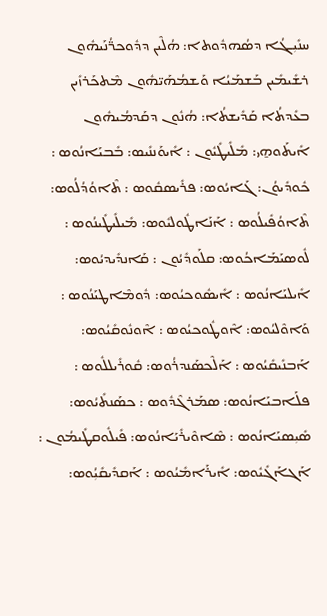ܚܢܺܝܼܓܳܐ ܕܣܳܗܕܽܘܬܐ: ܗܳܠܶܝܢ ܕܕܽܘܟܪ̈ܳܢܰܝܗܽܘܢ ܪܫܺܝܡܺܝܢ ܒܰܫܡܰܝܳܐ ܘܰܫܡܳܗܰܝ̈ܗܽܘܢ ܡܶܬܟܰܪܙܺܝܢ ܒܥܺܕܬܳܐ ܩܰܕܺܝܫܬܳܐ: ܗܳܢܽܘܢ ܕܩܰܕܡܳܝܗܽܘܢ ܐܺܝܬܰܘܗ̱ܝ: ܡܺܠܺܝܛܺܝܽܘܢ : ܐܺܝܘܰܢܢܺܝܣ: ܒܺܒܝܰܐܢܳܘܣ : ܟܽܘܕܺܝܘܳܢ: ܓܰܐܝܳܘܣ: ܦܪܺܝܣܩܽܘܣ : ܬܶܐܘܳܕܳܠܳܘܣ: ܬܶܐܘܳܦܺܝܠܳܘܣ : ܐܰܢܰܐܛܽܘܠܝܽܘܣ: ܡܺܝܠܺܝܛܺܝܢܳܘܣ : ܠܽܘܣܝܰܡܰܐܟܳܘܣ: ܩܠܰܘܕܺܝܳܘܢ : ܩܰܐܢܕܺܝܕܝܳܘܣ: ܐܺܝܠܝܰܐܢܳܘܣ : ܐܺܝܣܽܘܟܝܳܘܣ: ܕܽܘܡܶܐܛܝܰܢܳܘܣ : ܘܰܐܘܶܠܝܳܘܣ: ܐܶܘܛܽܘܟܝܳܘܣ : ܐܶܘܢܽܘܩܺܝܳܘܣ: ܐܰܒܢܺܝܩܺܝܳܘܣ : ܐܰܠܶܟܣܰܢܕܪܳܘܣ: ܩܽܘܪܺܝܠܠܽܘܣ : ܦܠܰܐܒܝܰܐܢܳܘܣ: ܣܡܰܪܓܶܕܽܘܣ : ܟܣܰܢܬܺܝܳܘܣ: ܣܺܝܼܣܝܰܐܢܳܘܣ : ܣܶܐܘܶܝܪܺܝܰܐܢܳܘܣ: ܦܺܝܠܽܘܩܛܺܝܡܳܘܢ : ܐܰܓܐܰܓܺܝܽܘܣ: ܐܺܝܪܰܐܡܺܝܳܘܣ : ܐܰܩܕܺܝܩܺܝܼܳܘܣ: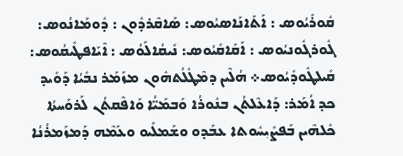ܩܽܘܪܺܝܳܘܣ : ܐܰܬܰܐܢܰܐܣܝܳܘܣ: ܣܰܐܩܶܪܕܽܘܢ : ܕܽܘܡܰܐܢܳܘܣ: ܓܽܘܪܓܽܘܢܝܳܘܣ : ܐܰܩܰܐܩܺܝܳܘܣ: ܢܺܝܩܳܐܠܰܘܳܣ : ܐܶܝܰܐܦܛܺܝܩܳܘܣ: ܩܺܝܠܛܽܘܕܺܝܳܘܣ܀ ܗܳܠܶܝܢ ܕܡܶܛܽܠܳܬܗܽܘܢ ܡܙܰܡܰܪ ܢܒܺܝܳܐ ܕܰܘܺܝܕ ܟܕ ܐܳܡܰܪ: ܕܰܐܥܶܠܬܳܢ ܒܢܽܘܪܳܐ ܘܰܒܡܰܝ̈ܳܐ ܘܰܐܦܶܩܬܳܢ ܠܰܪܘܰܚܬܳܐ ܟܽܠܗܶܝܢ ܒܰܦܨܺܝܼܚܽܘܬܐ ܥܒܰܕܘ ܘܫܰܡܠܺܝܘ ܘܥܰܡܶܗ ܕܰܡܙܰܡܪܳܢܳܐ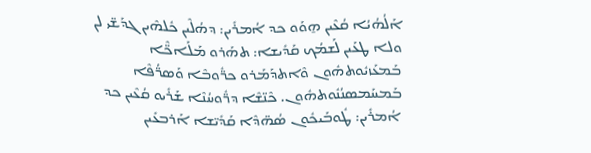ܐܰܠܳܗܳܝܳܐ ܩܳܥܶܝܢ ܗ̱ܘܰܘ ܟܕ ܐܳܡܪܺܝܢ: ܕܗܳܠܶܝܢ ܟܽܠܗܶܝܢ ܓܕܰܫ̈ܝ ܠܢ ܘܠܐ ܛܥܰܝܢ ܠܰܫܡܳܟ ܩܰܕܺܝܫܐ: ܬܗܰܪܘ ܡܰܠܰܐܟ̈ܶܐ ܒܰܡܥܰܙܝܽܘܬܗܽܘܢ ܘܶܐܬܕܰܡܰܪܘ ܟܪ̈ܽܘܒܶܐ ܘܰܣܪ̈ܳܦܶܐ ܒܰܡܚܰܡܣܢܳܢܽܘܬܗܽܘܢ. ܟܶܢ̈ܫܶܐ ܕܪ̈ܽܘܚܳܢܶܐ ܫܰܪܺܝܘ ܩܳܥܶܝܢ ܟܕ ܐܳܡܪܺܝܢ: ܛܽܘܒܰܝܟܽܘܢ ܣܳܗ̈ܕܶܐ ܩܰܕܺܝ̈ܫܐ ܐܰܪܒܥܺܝܢ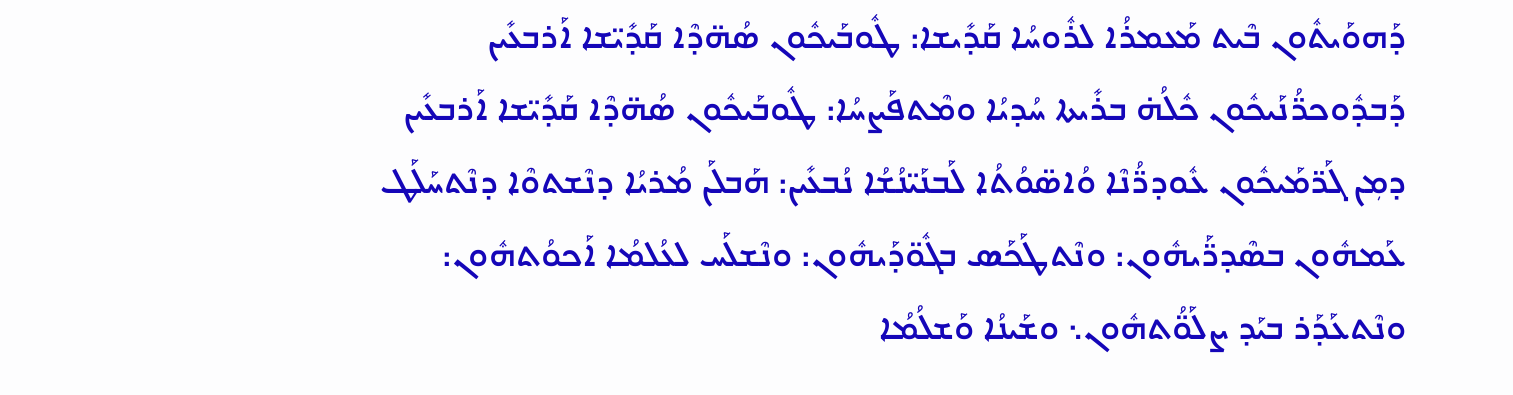ܕܰܗܘܰܝܬܽܘܢ ܒܶܝܬ ܡܰܥܡܪܳܐ ܠܪܽܘܚܳܐ ܩܰܕܺܝܫܐ: ܛܽܘܒܰܝܟܽܘܢ ܣܳܗ̈ܕܶܐ ܩܰܕܺܝ̈ܫܐ ܐܰܪܒܥܺܝܢ ܕܰܒܕܽܘܟܪ̈ܳܢܰܝܟܽܘܢ ܟܽܠܳܗ̇ ܒܪܺܝܬܐ ܚܳܕܝܳܐ ܘܡܶܬܦܰܨܚܳܐ: ܛܽܘܒܰܝܟܽܘܢ ܣܳܗ̈ܕܶܐ ܩܰܕܺܝ̈ܫܐ ܐܰܪܒܥܺܝܢ ܕܡܼܢ ܓܰܪ̈ܡܰܝܟܽܘܢ ܥܽܘܕܪ̈ܳܢܶܐ ܘܳܐܣ̈ܘܳܬܳܐ ܠܰܒܢܰܝ̈ܢܳܫܳܐ ܢܳܒܥܺܝܢ: ܗܰܒܠܰܢ ܡܳܪܝܳܐ ܕܢܶܫܬܘܶܐ ܕܢܶܬܚܰܠܰܛ ܥܰܡܗܽܘܢ ܒܣܶܕܪ̈ܰܝܗܽܘܢ: ܘܢܶܬܛܰܟܰܣ ܒܓܽܘ̈ܕܰܝܗܽܘܢ: ܘܢܶܫܠܰܚ ܠܥܳܠܡܳܐ ܐܰܟܘܳܬܗܽܘܢ: ܘܢܶܬܥܰܕܰܪ ܒܝܰܕ ܨܠܰܘ̈ܳܬܗܽܘܢ܆ ܘܫܰܝܢܳܐ ܘܰܫܠܳܡܳܐ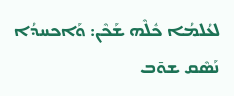ܠܥܳܠܡܳܐ ܟܽܠܶܗ ܫܰܟܶܢ: ܘܰܐܟܚܕܳܐ ܢܰܣܶܩ ܫܘ̄ܒ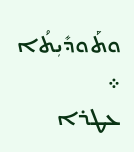ܘܬܰܘܕܺܝܼܬܳܐ ܀
ܥܛܪܐ